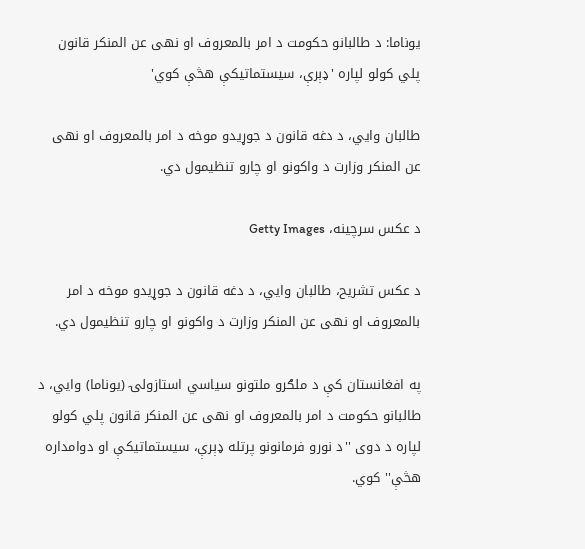یوناما: د طالبانو حکومت د امر بالمعروف او نهی عن المنکر قانون پلي کولو لپاره 'ډېرې، سیستماتیکې هڅې کوي'

طالبان وايي، د دغه قانون د جوړیدو موخه د امر بالمعروف او نهی عن المنکر وزارت د واکونو او چارو تنظیمول دي.

د عکس سرچینه، Getty Images

د عکس تشریح، طالبان وايي، د دغه قانون د جوړیدو موخه د امر بالمعروف او نهی عن المنکر وزارت د واکونو او چارو تنظیمول دي.

په افغانستان کې د ملګرو ملتونو سیاسي استازولۍ (یوناما) وايي، د طالبانو حکومت د امر بالمعروف او نهی عن المنکر قانون پلي کولو لپاره د دوی ''د نورو فرمانونو پرتله ډېرې، سیستماتیکې او دوامداره هڅې'' کوي.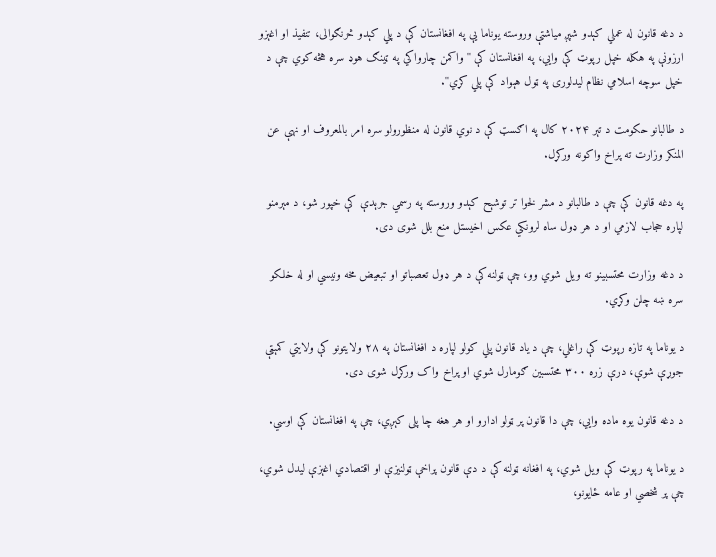د دغه قانون له عملي کېدو شپږ میاشتې وروسته یوناما یې په افغانستان کې د پلي کېدو څرنګوالی، تنفیذ او اغېزو ارزونې په هکله خپل رپوټ کې وايي، په افغانستان کې ''واکمن چارواکي په ټینګ هوډ سره هڅه کوي چې د خپل سوچه اسلامي نظام لیدلوری په ټول هېواد کې پلي کړي''.

د طالبانو حکومت د تېر ۲۰۲۴ کال په اګسټ کې د نوي قانون له منظورولو سره امر بالمعروف او نهې عن المنکر وزارت ته پراخ واکونه ورکړل.

په دغه قانون کې چې د طالبانو د مشر لخوا تر توشېح کېدو وروسته په رسمي جرېدې کې خپور شو، د مېرمنو لپاره حجاب لازمي او د هر ډول ساه لرونکي عکس اخیستل منع بلل شوی دی.

د دغه وزارت محتسبینو ته ویل شوي وو، چې ټولنه کې د هر ډول تعصباتو او تبعیض مخه ونیسي او له خلکو سره ښه چلن وکړي.

د یوناما په تازه رپوټ کې راغلي، چې د یاد قانون پلي کولو لپاره د افغانستان په ۲۸ ولایتونو کې ولایتي کمېټې جوړې شوې، درې زره ۳۰۰ محتسبین ګومارل شوي او پراخ واک ورکړل شوی دی.

د دغه قانون یوه ماده وايي، چې دا قانون پر ټولو ادارو او هر هغه چا پلی کېږي، چې په افغانستان کې اوسي.

د یوناما په رپوټ کې ویل شوي، په افغانه ټولنه کې د دې قانون پراخې ټولنیزې او اقتصادي اغېزې لیدل شوي، چې پر شخصي او عامه ځایونو،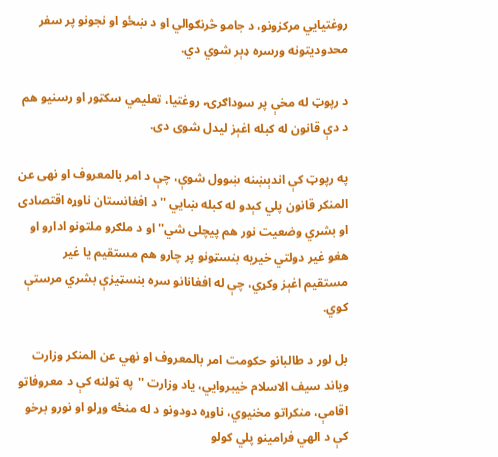روغتیایي مرکزونو، د جامو څرنګوالي او د ښځو او نجونو پر سفر محدودیتونه ورسره ډېر شوي دي.

د رپوټ له مخې پر سوداګرۍ، روغتیا، تعلیمي سکټور او رسنیو هم د دې قانون له کبله اغېز لیدل شوی دی.

په رپوټ کې اندېښنه ښوول شوې، چې د امر بالمعروف او نهی عن المنکر قانون پلي کېدو له کبله ښايي ''د افغانستان ناوړه اقتصادی او بشري وضعیت نور هم پیچلی شي'' او د ملګرو ملتونو ادارو او هغو غیر دولتي خیریه بنسټونو پر چارو هم مستقیم یا غیر مستقیم اغېز وکړي، چې له افغانانو سره بنسټیزې بشري مرستې کوي.

بل لور د طالبانو حکومت امر بالمعروف او نهي عن المنکر وزارت ویاند سیف الاسلام خیبروايي، یاد وزارت ''په ټولنه کې د معروفاتو اقامې، منکراتو مخنیوي، ناوړه دودونو د له منځه وړلو او نورو برخو کې د الهي فرامینو پلي کولو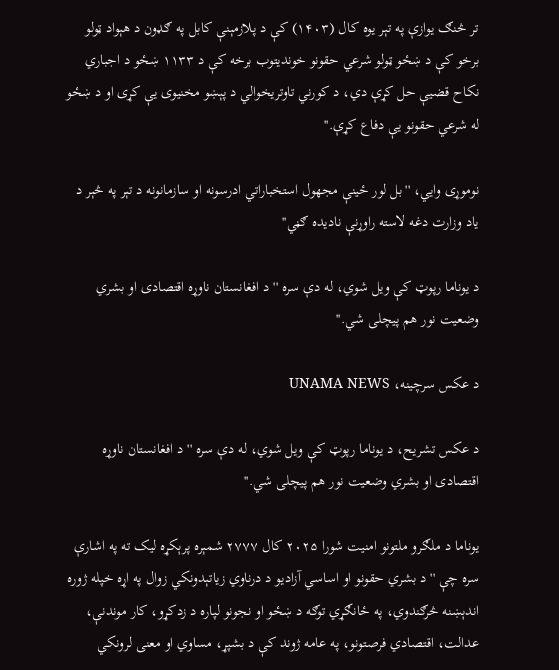تر څنګ یوازې په تېر یوه کال (۱۴۰۳) کې د پلازمېنې کابل په ګډون د هېواد ټولو برخو کې د ښځو ټولو شرعي حقونو خوندیتوب برخه کې د ۱۱۳۳ ښځو د اجباري نکاح قضیې حل کړې دي، د کورني تاوتریخوالي د پېښو مخنیوی یې کړی او د ښځو له شرعي حقونو یې دفاع کړې.''

نوموړی وايي، ''بل لور ځینې مجهول استخباراتي ادرسونه او سازمانونه د تېر په څېر د یاد وزارت دغه لاسته راوړنې نادیده ګڼي''

د یوناما رپوټ کې ویل شوي، له دې سره ''د افغانستان ناوړه اقتصادی او بشري وضعیت نور هم پیچلی شي.''

د عکس سرچینه، UNAMA NEWS

د عکس تشریح، د یوناما رپوټ کې ویل شوي، له دې سره ''د افغانستان ناوړه اقتصادی او بشري وضعیت نور هم پیچلی شي.''

یوناما د ملګرو ملتونو امنیت شورا ۲۰۲۵ کال ۲۷۷۷ شمېره پرېکړه لیک ته په اشارې سره چې ''د بشري حقونو او اساسي آزادیو د درناوي زیاتېدونکي زوال په اړه خپله ژوره اندېښنه څرګندوي، په ځانګړي توګه د ښځو او نجونو لپاره د زدکړو، کار موندنې، عدالت، اقتصادي فرصتونو، په عامه ژوند کې د بشپړ، مساوي او معنی لرونکي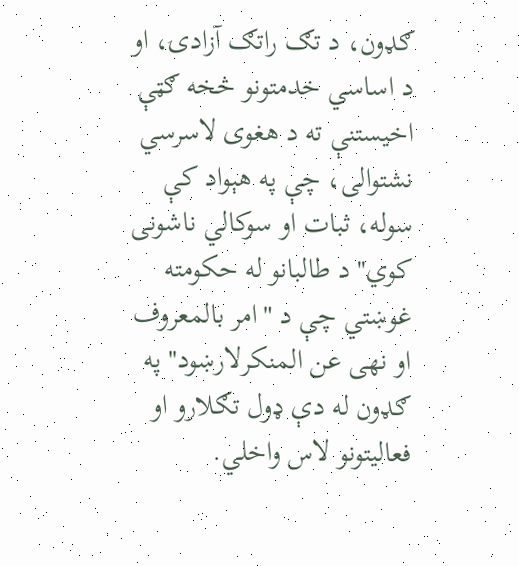ګډون، د تګ راتګ آزادۍ، او د اساسي خدمتونو څخه ګټې اخیستنې ته د هغوی لاسرسي نشتوالی، چې په هېواد کې سوله، ثبات او سوکالي ناشونی کوي'' د طالبانو له حکومته غوښتي چې د "امر بالمعروف او نهی عن المنکرلارښود'' په ګډون له دې ډول تګلارو او فعالیتونو لاس واخلي.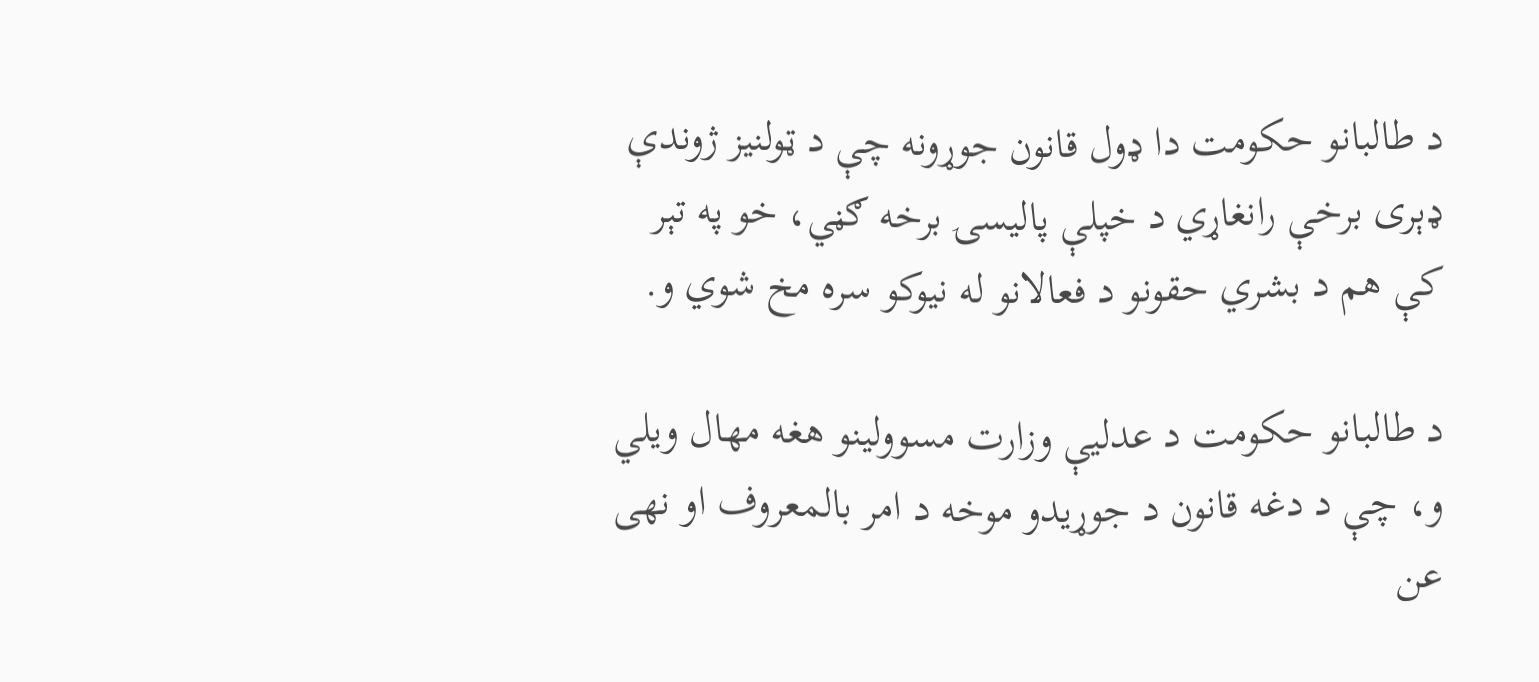د طالبانو حکومت دا ډول قانون جوړونه چې د ټولنیز ژوندې ډېری برخې رانغاړي د خپلې پالیسۍ برخه ګڼي، خو په تېر کې هم د بشري حقونو د فعالانو له نیوکو سره مخ شوي و.

د طالبانو حکومت د عدلیې وزارت مسوولینو هغه مهال ویلي و، چې د دغه قانون د جوړیدو موخه د امر بالمعروف او نهی عن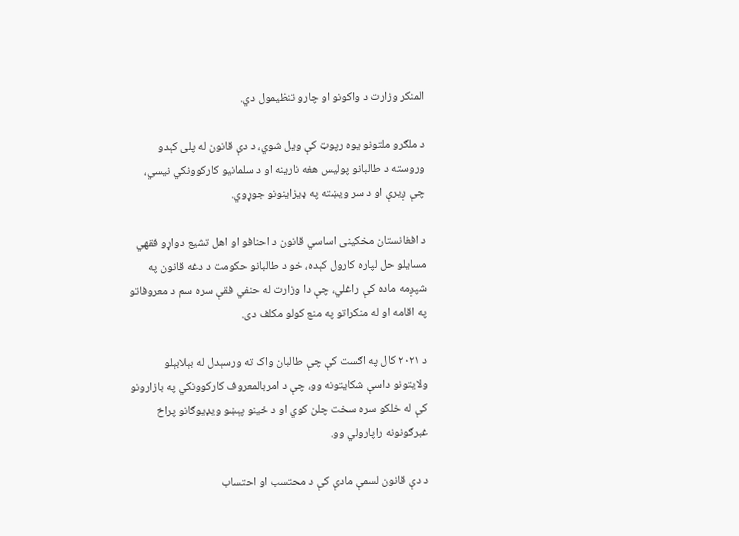المنکر وزارت د واکونو او چارو تنظیمول دي.

د ملګرو ملتونو یوه رپوټ کې ویل شوي، د دې قانون له پلی کېدو وروسته د طالبانو پولیس هغه نارینه او د سلمانیو کارکوونکي نیسي، چې ږیرې او د سر ویښته په ډیزاینونو جوړوي.

د افغانستان مخکینی اساسي قانون د احنافو او اهل تشیع دواړو فقهي مسایلو حل لپاره کارول کېده، خو د طالبانو حکومت د دغه قانون په شپږمه ماده کې راغلي، چې دا وزارت له حنفي فقې سره سم د معروفاتو په اقامه او له منکراتو په منع کولو مکلف دی.

د ۲۰۲۱ کال په اګست کې چې طالبان واک ته ورسېدل له بېلابېلو ولایتونو داسې شکایتونه وو، چې د امربالمعروف کارکوونکي په بازارونو کې له خلکو سره سخت چلن کوي او د ځینو پېښو ویډیوګانو پراخ غبرګونونه راپارولي وو.

د دې قانون لسمې مادې کې د محتسب او احتساب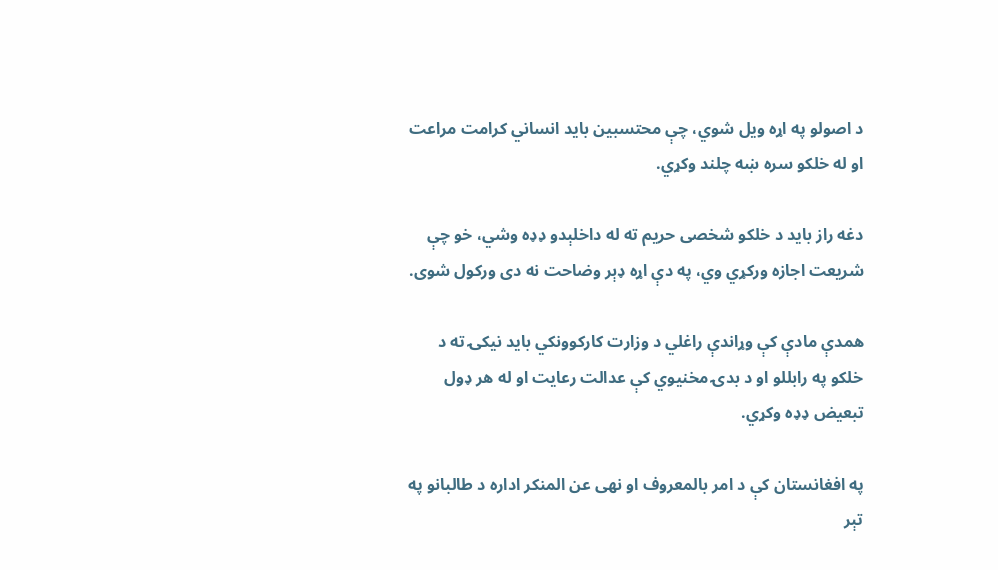د اصولو په اړه ویل شوي، چې محتسبین باید انساني کرامت مراعت او له خلکو سره ښه چلند وکړي.

دغه راز باید د خلکو شخصی حریم ته له داخلېدو ډډه وشي، خو چې شریعت اجازه ورکړي وي، په دې اړه ډېر وضاحت نه دی ورکول شوی.

همدې مادې کې وړاندې راغلي د وزارت کارکوونکي باید نیکۍ ته د خلکو په رابللو او د بدۍ مخنیوي کې عدالت رعایت او له هر ډول تبعیض ډډه وکړي.

په افغانستان کې د امر بالمعروف او نهی عن المنکر اداره د طالبانو په تېر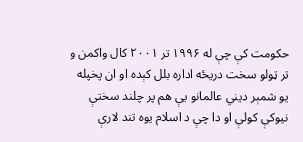حکومت کې چې له ۱۹۹۶ تر ۲۰۰۱ کال واکمن و تر ټولو سخت دریځه اداره بلل کېده او ان پخپله یو شمېر دیني عالمانو یې هم پر چلند سختې نیوکې کولې او دا چې د اسلام یوه تند لارې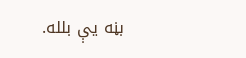بڼه یې بلله.